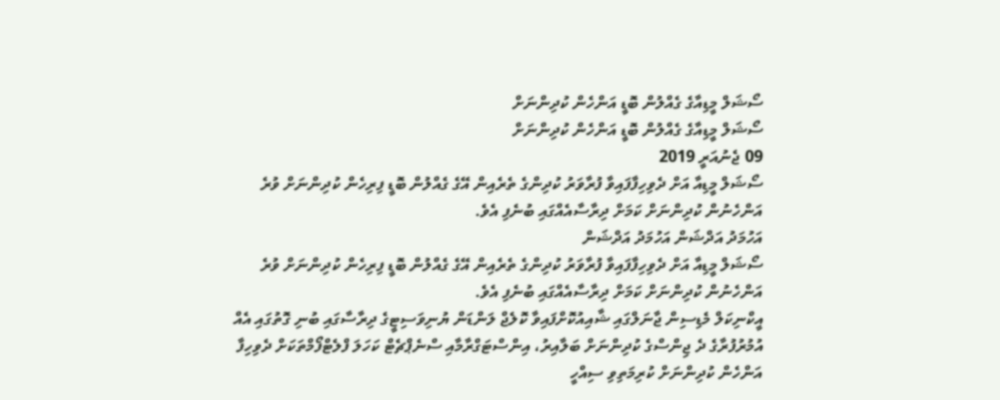ސޯޝަލް މީޑިއާގެ ގެއްލުން ބޮޑީ އަންހެން ކުދިންނަށް
ސޯޝަލް މީޑިއާގެ ގެއްލުން ބޮޑީ އަންހެން ކުދިންނަށް
09 ޖެނުއަރީ 2019
ސޯޝަލް މީޑިއާ އަށް ދެވިހިފާފައިވާ ފުރާވަރު ކުދިންގެ ތެރެއިން އޭގެ ގެއްލުން ބޮޑީ ފިރިހެން ކުދިންނަށް ވުރެ އަންހެނުން ކުދިންނަށް ކަމަށް ދިރާސާއެއްގައި ބުނެފި އެވެ.
އަހުމަދު އަދްޝަން އަހުމަދު އަދްޝަން
ސޯޝަލް މީޑިއާ އަށް ދެވިހިފާފައިވާ ފުރާވަރު ކުދިންގެ ތެރެއިން އޭގެ ގެއްލުން ބޮޑީ ފިރިހެން ކުދިންނަށް ވުރެ އަންހެނުން ކުދިންނަށް ކަމަށް ދިރާސާއެއްގައި ބުނެފި އެވެ.
އީކްނިކަލް މެޑިސިން ޖާނަލްގައި ޝާއިއުކޮށްފައިވާ ކޮލެޖް ލަންޑަން ޔުނިވަސިޓީގެ ދިރާސާގައި ބުނި ގޮތުގައި އެއް އުމުރުފުރާގެ ދެ ޖިންސްގެ ކުދިންނަށް ބަލާއިރު، އިންސްޓަގްރާމާއި ސްނެޕްޗެޓް ކަހަލަ ފްލެޓްފޯމްތަކަށް ދެވިހިފާ އަންހެން ކުދިންނަށް ކުރިމަތިވި ސިއްހީ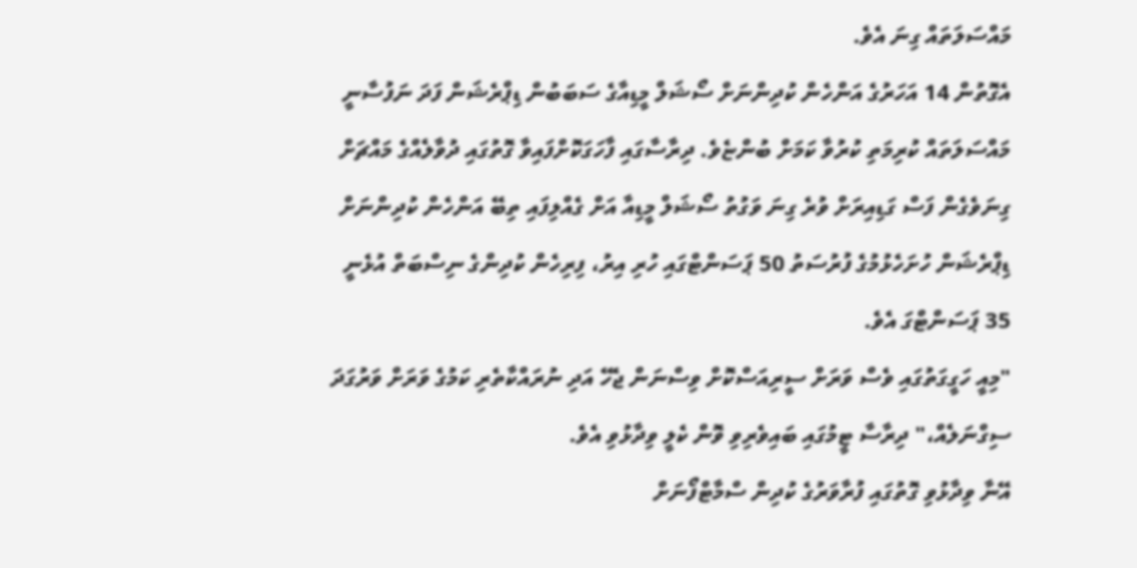މައްސަލަތައް ގިނަ އެވެ.
އެގޮތުން 14 އަހަރުގެ އަންހެން ކުދިންނަށް ސޯޝަލް މީޑިއާގެ ސަބަބުން ޑިޕްރެޝަން ފަދަ ނަފުސާނީ މައްސަލަތައް ކުރިމަތި ކުރުވާ ކަމަށް ބުންޏެވެ. ދިރާސާގައި ފާހަގަކޮށްފައިވާ ގޮތުގައި ދުވާލެއްގެ މައްޗަށް ގިނަވެގެން ފަސް ގަޑިއިރަށް ވުރެ ގިނަ ވަގުތު ސޯޝަލް މީޑިއާ އަށް ގެއްލިފައި ތިބޭ އަންހެން ކުދިންނަށް ޑިޕްރެޝަން ހުށަހެޅުމުގެ ފުރުސަތު 50 ޕަސަންޓްގައި ހުރި އިރު، ފިރިހެން ކުދިންގެ ނިސްބަތް އުޅެނީ 35 ޕަސަންޓްގަ އެވެ.
"މިއީ ހަގީގަތުގައި ވެސް ވަރަށް ސީރިއަސްކޮށް ވިސްނަން ޖެހޭ އަދި ނުރައްކާތެރި ކަމުގެ ވަރަށް ވަރުގަދަ ސިގްނަލެއް،" ދިރާސާ ޓީމުގައި ބައިވެރިވި ވޮން ކެލީ ވިދާޅުވި އެވެ.
އޭނާ ވިދާޅުވި ގޮތުގައި ފުރާވަރުގެ ކުދިން ސްމާޓްފޯނަށް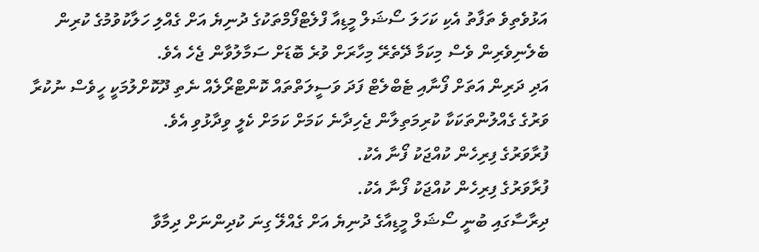އަޅުވެތިވެ ތަފާތު އެކި ކަހަލަ ސޯޝަލް މީޑިއާ ފްލެޓްފޯމްތަކުގެ ދުނިޔެ އަށް ގެއްލި ހަލާކުވުމުގެ ކުރިން ބެލެނިވެރިން ވެސް މިކަމާ ދޭތެރޭ މިހާރަށް ވުރެ ބޮޑަށް ސަމާލުވާން ޖެހެ އެވެ.
އަދި ދަރިން އަތަށް ފޯނާއި ޓެބްލެޓް ފަދަ ވަސީލަތްތައް ކޮންޓްރޯލެއް ނެތި ދޫކޮށްލުމަކީ ހީވެސް ނުކުރާ ވަރުގެ ގެއްލުންތަކަކާ ކުރިމަތިލާން ޖެހިދާނެ ކަމަށް ކަމަށް ކެލީ ވިދާޅުވި އެވެ.
ފުރާވަރުގެ ފިރިހެން ކުއްޖަކު ފޯނާ އެކު.
ފުރާވަރުގެ ފިރިހެން ކުއްޖަކު ފޯނާ އެކު.
ދިރާސާގައި ބުނީ ސޯޝަލް މީޑިއާގެ ދުނިޔެ އަށް ގެއްލޭ ގިނަ ކުދިންނަށް ދިމާވާ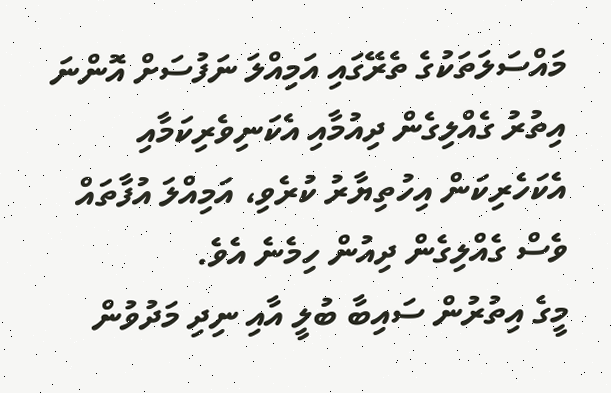މައްސަލަތަކުގެ ތެރޭގައި އަމިއްލަ ނަފުސަށް އޮންނަ އިތުރު ގެއްލިގެން ދިއުމާއި އެކަނިވެރިކަމާއި އެކަހެރިކަން އިހުތިޔާރު ކުރެވި، އަމިއްލަ އުފާތައް ވެސް ގެއްލިގެން ދިއުން ހިމެނެ އެވެ.
މީގެ އިތުރުން ސައިބާ ބުލީ އާއި ނިދި މަދުވުން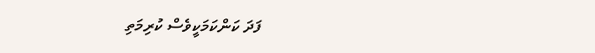ފަދަ ކަންކަމަކީވެސް ކުރިމަތި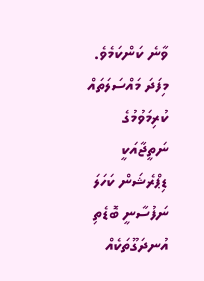ވާނެ ކަންކަމެވެ. މިފަދަ މައްސަލަތައް ކުރިމަވުމުގެ ނަތީޖާއަކީ ޑިޕްރެޝަން ކަހަލަ ނަފުސާނީ ބޮޑެތި އުނދަގޫތަކެއް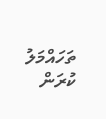ތަހައްމަލު ކުރަން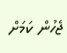ޖެހުން ކަމަށް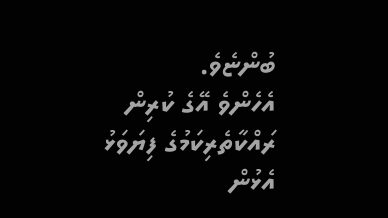ބުންޏެވެ.
އެހެންވެ އޭގެ ކުރިން ރައްކާތެރިކަމުގެ ފިޔަވަޅު އެޅުން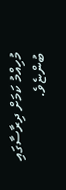މުހިއްމު ކަމަށް ދިރާސާގައި ބުންޏެވެ.